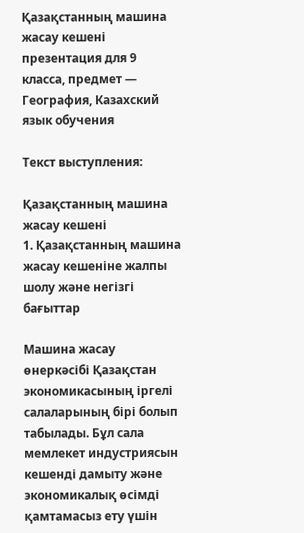Қазақстанның машина жасау кешені презентация для 9 класса, предмет — География, Казахский язык обучения

Текст выступления:

Қазақстанның машина жасау кешені
1. Қазақстанның машина жасау кешеніне жалпы шолу және негізгі бағыттар

Машина жасау өнеркәсібі Қазақстан экономикасының іргелі салаларының бірі болып табылады. Бұл сала мемлекет индустриясын кешенді дамыту және экономикалық өсімді қамтамасыз ету үшін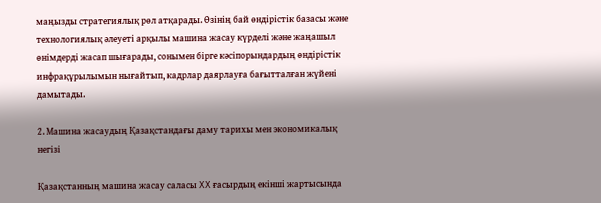маңызды стратегиялық рөл атқарады. Өзінің бай өндірістік базасы және технологиялық әлеуеті арқылы машина жасау күрделі және жаңашыл өнімдерді жасап шығарады, сонымен бірге кәсіпорындардың өндірістік инфрақұрылымын нығайтып, кадрлар даярлауға бағытталған жүйені дамытады.

2. Машина жасаудың Қазақстандағы даму тарихы мен экономикалық негізі

Қазақстанның машина жасау саласы XX ғасырдың екінші жартысында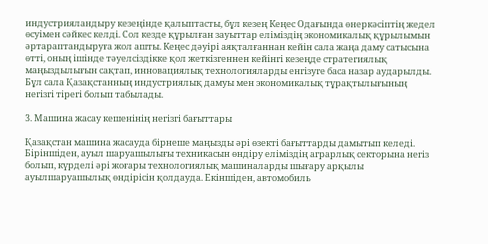индустрияландыру кезеңінде қалыптасты, бұл кезең Кеңес Одағында өнеркәсіптің жедел өсуімен сәйкес келді. Сол кезде құрылған зауыттар еліміздің экономикалық құрылымын әртараптандыруға жол ашты. Кеңес дәуірі аяқталғаннан кейін сала жаңа даму сатысына өтті, оның ішінде тәуелсіздікке қол жеткізгеннен кейінгі кезеңде стратегиялық маңыздылығын сақтап, инновациялық технологияларды енгізуге баса назар аударылды. Бұл сала Қазақстанның индустриялық дамуы мен экономикалық тұрақтылығының негізгі тірегі болып табылады.

3. Машина жасау кешенінің негізгі бағыттары

Қазақстан машина жасауда бірнеше маңызды әрі өзекті бағыттарды дамытып келеді. Біріншіден, ауыл шаруашылығы техникасын өндіру еліміздің аграрлық секторына негіз болып, күрделі әрі жоғары технологиялық машиналарды шығару арқылы ауылшаруашылық өндірісін қолдауда. Екіншіден, автомобиль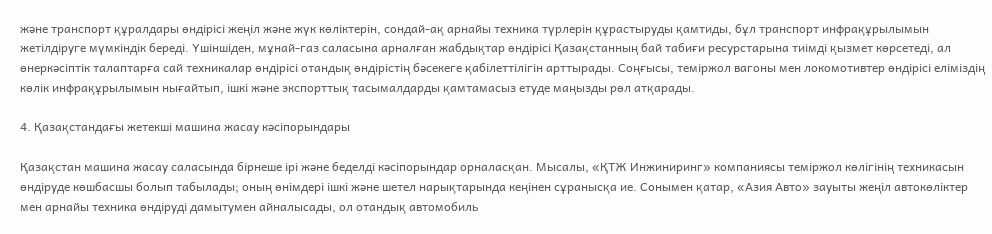және транспорт құралдары өндірісі жеңіл және жүк көліктерін, сондай-ақ арнайы техника түрлерін құрастыруды қамтиды, бұл транспорт инфрақұрылымын жетілдіруге мүмкіндік береді. Үшіншіден, мұнай-газ саласына арналған жабдықтар өндірісі Қазақстанның бай табиғи ресурстарына тиімді қызмет көрсетеді, ал өнеркәсіптік талаптарға сай техникалар өндірісі отандық өндірістің бәсекеге қабілеттілігін арттырады. Соңғысы, теміржол вагоны мен локомотивтер өндірісі еліміздің көлік инфрақұрылымын нығайтып, ішкі және экспорттық тасымалдарды қамтамасыз етуде маңызды рөл атқарады.

4. Қазақстандағы жетекші машина жасау кәсіпорындары

Қазақстан машина жасау саласында бірнеше ірі және беделді кәсіпорындар орналасқан. Мысалы, «ҚТЖ Инжиниринг» компаниясы теміржол көлігінің техникасын өндіруде көшбасшы болып табылады; оның өнімдері ішкі және шетел нарықтарында кеңінен сұранысқа ие. Сонымен қатар, «Азия Авто» зауыты жеңіл автокөліктер мен арнайы техника өндіруді дамытумен айналысады, ол отандық автомобиль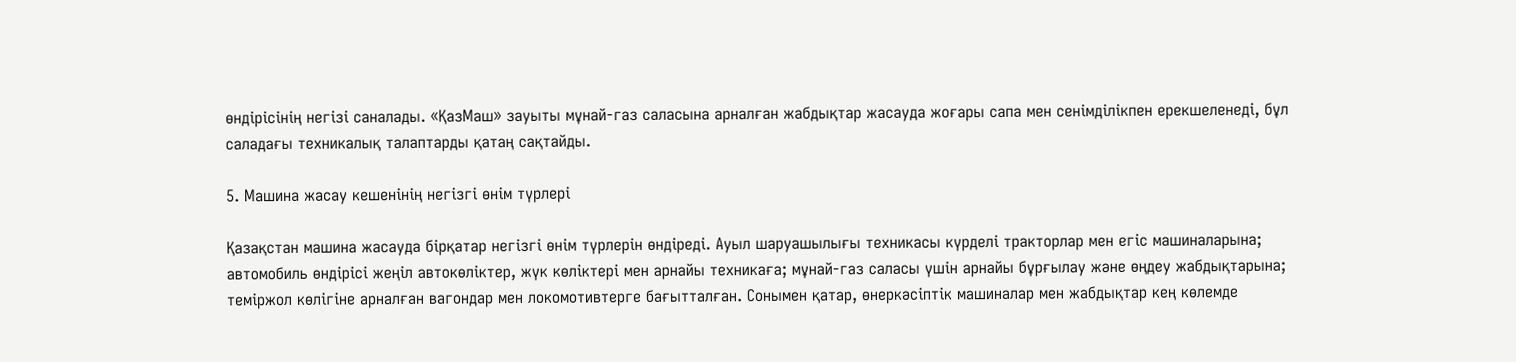өндірісінің негізі саналады. «ҚазМаш» зауыты мұнай-газ саласына арналған жабдықтар жасауда жоғары сапа мен сенімділікпен ерекшеленеді, бұл саладағы техникалық талаптарды қатаң сақтайды.

5. Машина жасау кешенінің негізгі өнім түрлері

Қазақстан машина жасауда бірқатар негізгі өнім түрлерін өндіреді. Ауыл шаруашылығы техникасы күрделі тракторлар мен егіс машиналарына; автомобиль өндірісі жеңіл автокөліктер, жүк көліктері мен арнайы техникаға; мұнай-газ саласы үшін арнайы бұрғылау және өңдеу жабдықтарына; теміржол көлігіне арналған вагондар мен локомотивтерге бағытталған. Сонымен қатар, өнеркәсіптік машиналар мен жабдықтар кең көлемде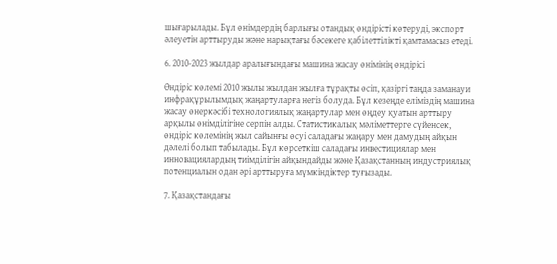шығарылады. Бұл өнімдердің барлығы отандық өндірісті көтеруді, экспорт әлеуетін арттыруды және нарықтағы бәсекеге қабілеттілікті қамтамасыз етеді.

6. 2010-2023 жылдар аралығындағы машина жасау өнімінің өндірісі

Өндіріс көлемі 2010 жылы жылдан жылға тұрақты өсіп, қазіргі таңда заманауи инфрақұрылымдық жаңартуларға негіз болуда. Бұл кезеңде еліміздің машина жасау өнеркәсібі технологиялық жаңартулар мен өңдеу қуатын арттыру арқылы өнімділігіне серпін алды. Статистикалық мәліметтерге сүйенсек, өндіріс көлемінің жыл сайынғы өсуі саладағы жаңару мен дамудың айқын дәлелі болып табылады. Бұл көрсеткіш саладағы инвестициялар мен инновациялардың тиімділігін айқындайды және Қазақстанның индустриялық потенциалын одан әрі арттыруға мүмкіндіктер туғызады.

7. Қазақстандағы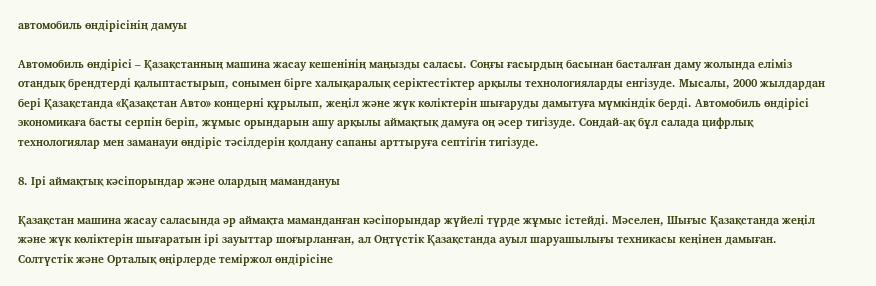автомобиль өндірісінің дамуы

Автомобиль өндірісі – Қазақстанның машина жасау кешенінің маңызды саласы. Соңғы ғасырдың басынан басталған даму жолында еліміз отандық брендтерді қалыптастырып, сонымен бірге халықаралық серіктестіктер арқылы технологияларды енгізуде. Мысалы, 2000 жылдардан бері Қазақстанда «Қазақстан Авто» концерні құрылып, жеңіл және жүк көліктерін шығаруды дамытуға мүмкіндік берді. Автомобиль өндірісі экономикаға басты серпін беріп, жұмыс орындарын ашу арқылы аймақтық дамуға оң әсер тигізуде. Сондай-ақ бұл салада цифрлық технологиялар мен заманауи өндіріс тәсілдерін қолдану сапаны арттыруға септігін тигізуде.

8. Ірі аймақтық кәсіпорындар және олардың мамандануы

Қазақстан машина жасау саласында әр аймақта маманданған кәсіпорындар жүйелі түрде жұмыс істейді. Мәселен, Шығыс Қазақстанда жеңіл және жүк көліктерін шығаратын ірі зауыттар шоғырланған, ал Оңтүстік Қазақстанда ауыл шаруашылығы техникасы кеңінен дамыған. Солтүстік және Орталық өңірлерде теміржол өндірісіне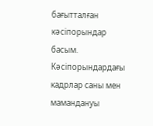бағытталған кәсіпорындар басым. Кәсіпорындардағы кадрлар саны мен мамандануы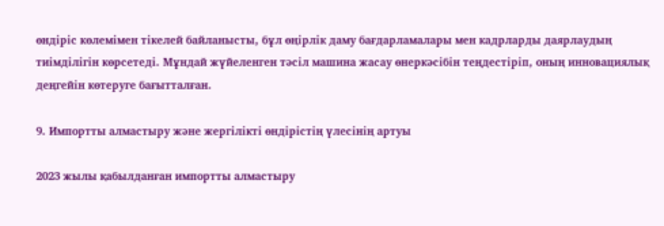өндіріс көлемімен тікелей байланысты, бұл өңірлік даму бағдарламалары мен кадрларды даярлаудың тиімділігін көрсетеді. Мұндай жүйеленген тәсіл машина жасау өнеркәсібін теңдестіріп, оның инновациялық деңгейін көтеруге бағытталған.

9. Импортты алмастыру және жергілікті өндірістің үлесінің артуы

2023 жылы қабылданған импортты алмастыру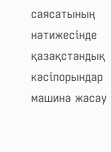саясатының нәтижесінде қазақстандық кәсіпорындар машина жасау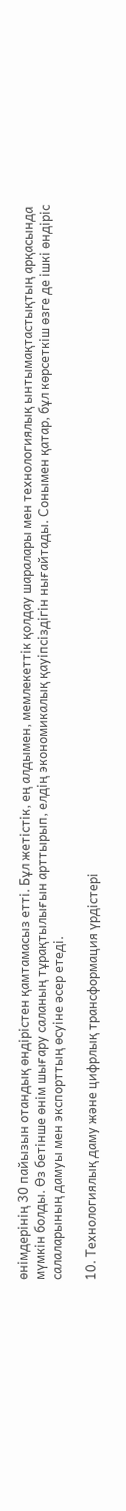өнімдерінің 30 пайызын отандық өндірістен қамтамасыз етті. Бұл жетістік, ең алдымен, мемлекеттік қолдау шаралары мен технологиялық ынтымақтастықтың арқасында мүмкін болды. Өз бетінше өнім шығару саланың тұрақтылығын арттырып, елдің экономикалық қауіпсіздігін нығайтады. Сонымен қатар, бұл көрсеткіш өзге де ішкі өндіріс салаларының дамуы мен экспорттың өсуіне әсер етеді.

10. Технологиялық даму және цифрлық трансформация үрдістері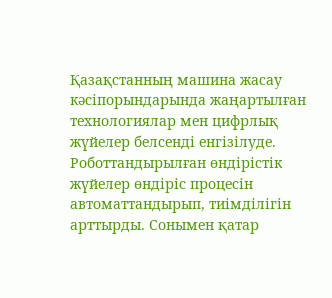Қазақстанның машина жасау кәсіпорындарында жаңартылған технологиялар мен цифрлық жүйелер белсенді енгізілуде. Роботтандырылған өндірістік жүйелер өндіріс процесін автоматтандырып, тиімділігін арттырды. Сонымен қатар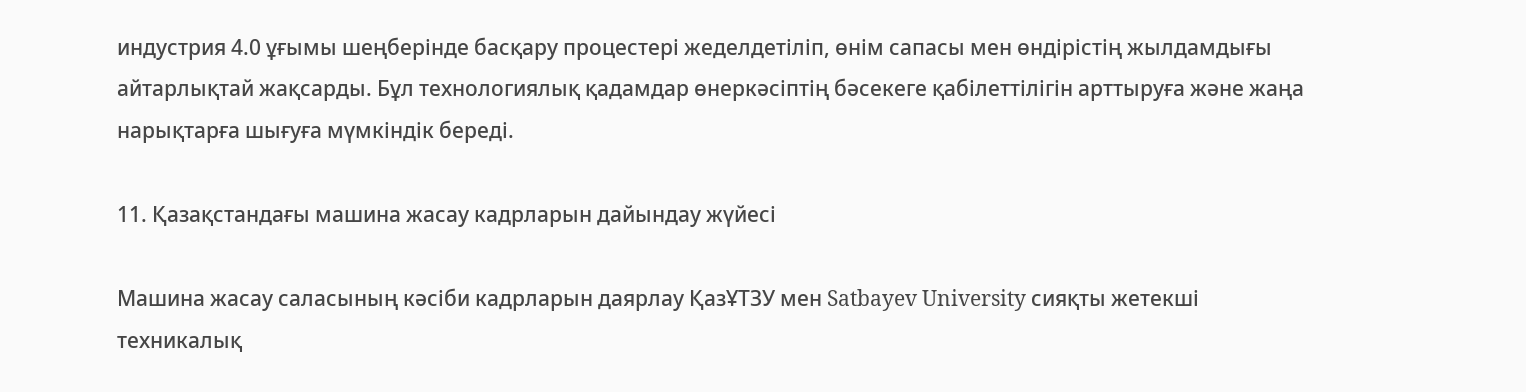индустрия 4.0 ұғымы шеңберінде басқару процестері жеделдетіліп, өнім сапасы мен өндірістің жылдамдығы айтарлықтай жақсарды. Бұл технологиялық қадамдар өнеркәсіптің бәсекеге қабілеттілігін арттыруға және жаңа нарықтарға шығуға мүмкіндік береді.

11. Қазақстандағы машина жасау кадрларын дайындау жүйесі

Машина жасау саласының кәсіби кадрларын даярлау ҚазҰТЗУ мен Satbayev University сияқты жетекші техникалық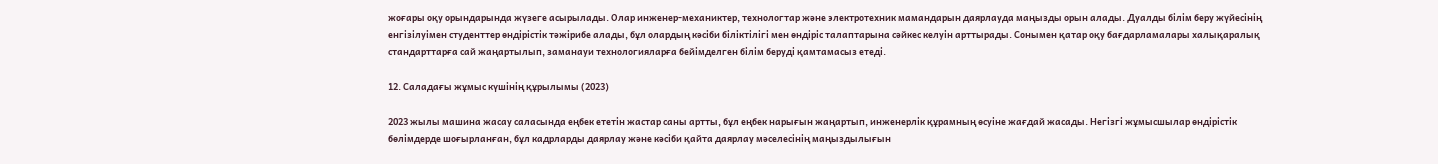жоғары оқу орындарында жүзеге асырылады. Олар инженер-механиктер, технологтар және электротехник мамандарын даярлауда маңызды орын алады. Дуалды білім беру жүйесінің енгізілуімен студенттер өндірістік тәжірибе алады, бұл олардың кәсіби біліктілігі мен өндіріс талаптарына сәйкес келуін арттырады. Сонымен қатар оқу бағдарламалары халықаралық стандарттарға сай жаңартылып, заманауи технологияларға бейімделген білім беруді қамтамасыз етеді.

12. Саладағы жұмыс күшінің құрылымы (2023)

2023 жылы машина жасау саласында еңбек ететін жастар саны артты, бұл еңбек нарығын жаңартып, инженерлік құрамның өсуіне жағдай жасады. Негізгі жұмысшылар өндірістік бөлімдерде шоғырланған, бұл кадрларды даярлау және кәсіби қайта даярлау мәселесінің маңыздылығын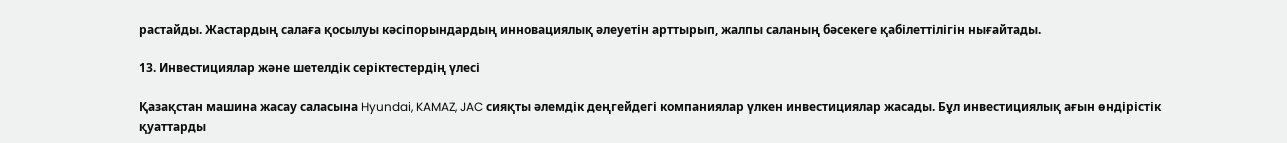растайды. Жастардың салаға қосылуы кәсіпорындардың инновациялық әлеуетін арттырып, жалпы саланың бәсекеге қабілеттілігін нығайтады.

13. Инвестициялар және шетелдік серіктестердің үлесі

Қазақстан машина жасау саласына Hyundai, KAMAZ, JAC сияқты әлемдік деңгейдегі компаниялар үлкен инвестициялар жасады. Бұл инвестициялық ағын өндірістік қуаттарды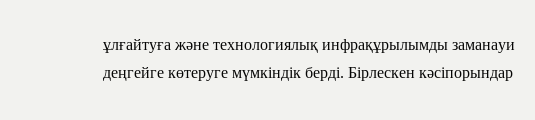ұлғайтуға және технологиялық инфрақұрылымды заманауи деңгейге көтеруге мүмкіндік берді. Бірлескен кәсіпорындар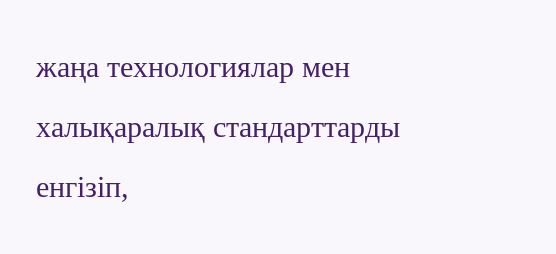жаңа технологиялар мен халықаралық стандарттарды енгізіп,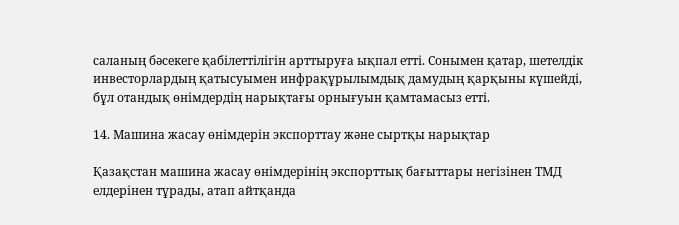саланың бәсекеге қабілеттілігін арттыруға ықпал етті. Сонымен қатар, шетелдік инвесторлардың қатысуымен инфрақұрылымдық дамудың қарқыны күшейді, бұл отандық өнімдердің нарықтағы орнығуын қамтамасыз етті.

14. Машина жасау өнімдерін экспорттау және сыртқы нарықтар

Қазақстан машина жасау өнімдерінің экспорттық бағыттары негізінен ТМД елдерінен тұрады, атап айтқанда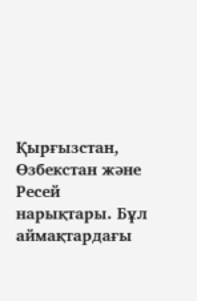Қырғызстан, Өзбекстан және Ресей нарықтары. Бұл аймақтардағы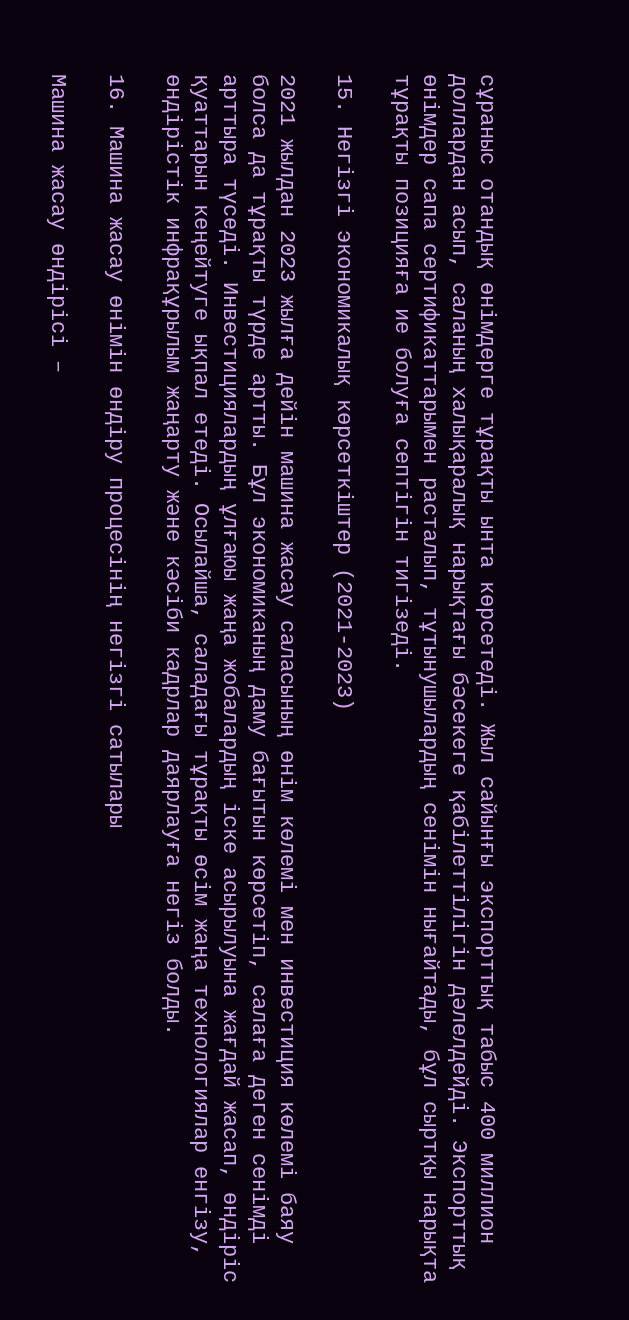сұраныс отандық өнімдерге тұрақты ынта көрсетеді. Жыл сайынғы экспорттық табыс 400 миллион доллардан асып, саланың халықаралық нарықтағы бәсекеге қабілеттілігін дәлелдейді. Экспорттық өнімдер сапа сертификаттарымен расталып, тұтынушылардың сенімін нығайтады, бұл сыртқы нарықта тұрақты позицияға ие болуға септігін тигізеді.

15. Негізгі экономикалық көрсеткіштер (2021-2023)

2021 жылдан 2023 жылға дейін машина жасау саласының өнім көлемі мен инвестиция көлемі баяу болса да тұрақты түрде артты. Бұл экономиканың даму бағытын көрсетіп, салаға деген сенімді арттыра түседі. Инвестициялардың ұлғаюы жаңа жобалардың іске асырылуына жағдай жасап, өндіріс қуаттарын кеңейтуге ықпал етеді. Осылайша, саладағы тұрақты өсім жаңа технологиялар енгізу, өндірістік инфрақұрылым жаңарту және кәсіби кадрлар даярлауға негіз болды.

16. Машина жасау өнімін өндіру процесінің негізгі сатылары

Машина жасау өндірісі –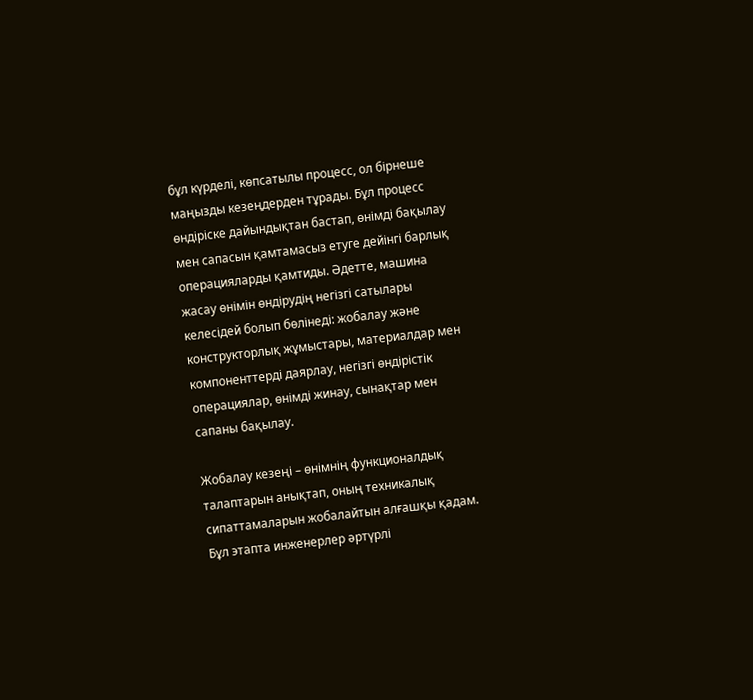бұл күрделі, көпсатылы процесс, ол бірнеше маңызды кезеңдерден тұрады. Бұл процесс өндіріске дайындықтан бастап, өнімді бақылау мен сапасын қамтамасыз етуге дейінгі барлық операцияларды қамтиды. Әдетте, машина жасау өнімін өндірудің негізгі сатылары келесідей болып бөлінеді: жобалау және конструкторлық жұмыстары, материалдар мен компоненттерді даярлау, негізгі өндірістік операциялар, өнімді жинау, сынақтар мен сапаны бақылау.

Жобалау кезеңі – өнімнің функционалдық талаптарын анықтап, оның техникалық сипаттамаларын жобалайтын алғашқы қадам. Бұл этапта инженерлер әртүрлі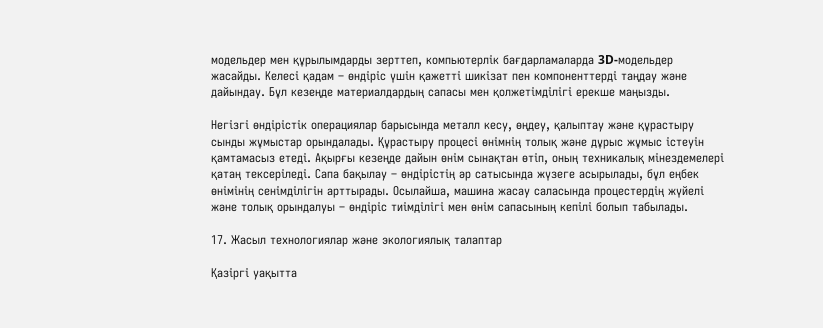модельдер мен құрылымдарды зерттеп, компьютерлік бағдарламаларда 3D-модельдер жасайды. Келесі қадам – өндіріс үшін қажетті шикізат пен компоненттерді таңдау және дайындау. Бұл кезеңде материалдардың сапасы мен қолжетімділігі ерекше маңызды.

Негізгі өндірістік операциялар барысында металл кесу, өңдеу, қалыптау және құрастыру сынды жұмыстар орындалады. Құрастыру процесі өнімнің толық және дұрыс жұмыс істеуін қамтамасыз етеді. Ақырғы кезеңде дайын өнім сынақтан өтіп, оның техникалық мінездемелері қатаң тексеріледі. Сапа бақылау – өндірістің әр сатысында жүзеге асырылады, бұл еңбек өнімінің сенімділігін арттырады. Осылайша, машина жасау саласында процестердің жүйелі және толық орындалуы – өндіріс тиімділігі мен өнім сапасының кепілі болып табылады.

17. Жасыл технологиялар және экологиялық талаптар

Қазіргі уақытта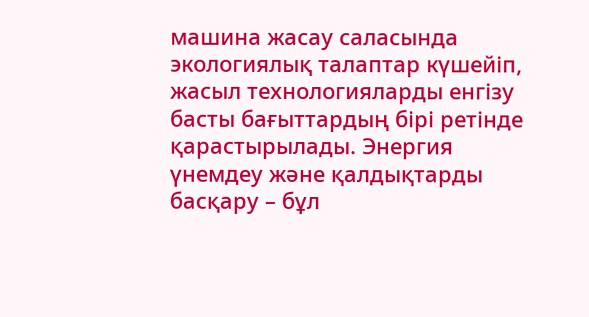машина жасау саласында экологиялық талаптар күшейіп, жасыл технологияларды енгізу басты бағыттардың бірі ретінде қарастырылады. Энергия үнемдеу және қалдықтарды басқару – бұл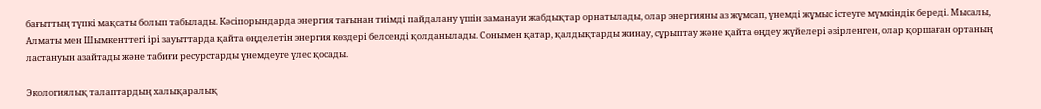бағыттың түпкі мақсаты болып табылады. Кәсіпорындарда энергия тағынан тиімді пайдалану үшін заманауи жабдықтар орнатылады, олар энергияны аз жұмсап, үнемді жұмыс істеуге мүмкіндік береді. Мысалы, Алматы мен Шымкенттегі ірі зауыттарда қайта өңделетін энергия көздері белсенді қолданылады. Сонымен қатар, қалдықтарды жинау, сұрыптау және қайта өңдеу жүйелері әзірленген, олар қоршаған ортаның ластануын азайтады және табиғи ресурстарды үнемдеуге үлес қосады.

Экологиялық талаптардың халықаралық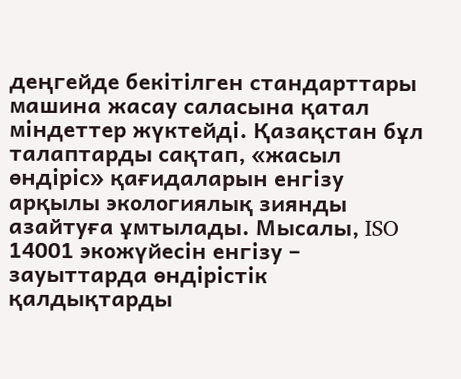деңгейде бекітілген стандарттары машина жасау саласына қатал міндеттер жүктейді. Қазақстан бұл талаптарды сақтап, «жасыл өндіріс» қағидаларын енгізу арқылы экологиялық зиянды азайтуға ұмтылады. Мысалы, ISO 14001 экожүйесін енгізу – зауыттарда өндірістік қалдықтарды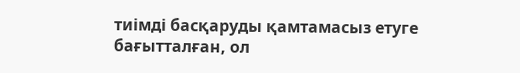тиімді басқаруды қамтамасыз етуге бағытталған, ол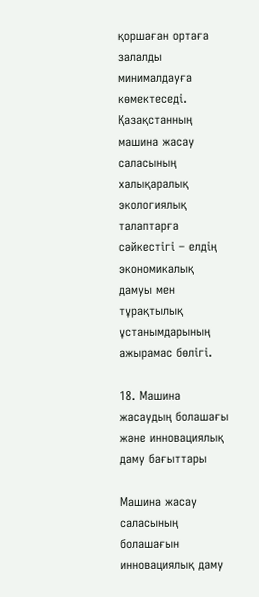қоршаған ортаға залалды минималдауға көмектеседі. Қазақстанның машина жасау саласының халықаралық экологиялық талаптарға сәйкестігі – елдің экономикалық дамуы мен тұрақтылық ұстанымдарының ажырамас бөлігі.

18. Машина жасаудың болашағы және инновациялық даму бағыттары

Машина жасау саласының болашағын инновациялық даму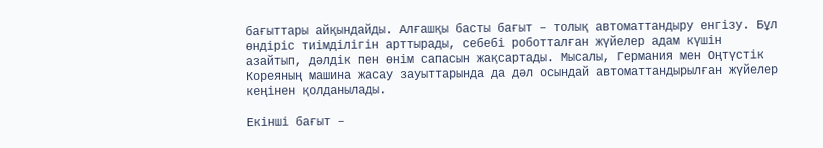бағыттары айқындайды. Алғашқы басты бағыт – толық автоматтандыру енгізу. Бұл өндіріс тиімділігін арттырады, себебі роботталған жүйелер адам күшін азайтып, дәлдік пен өнім сапасын жақсартады. Мысалы, Германия мен Оңтүстік Кореяның машина жасау зауыттарында да дәл осындай автоматтандырылған жүйелер кеңінен қолданылады.

Екінші бағыт –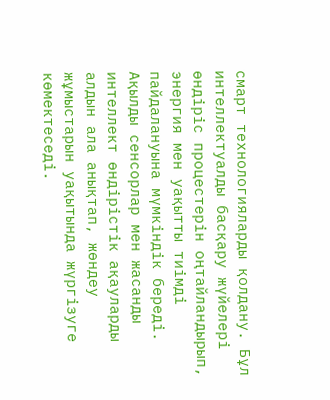смарт технологияларды қолдану. Бұл интеллектуалды басқару жүйелері өндіріс процестерін оңтайландырып, энергия мен уақытты тиімді пайдалануына мүмкіндік береді. Ақылды сенсорлар мен жасанды интеллект өндірістік ақауларды алдын ала анықтап, жөндеу жұмыстарын уақытында жүргізуге көмектеседі.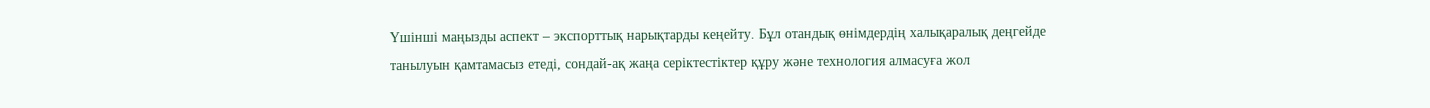Үшінші маңызды аспект – экспорттық нарықтарды кеңейту. Бұл отандық өнімдердің халықаралық деңгейде танылуын қамтамасыз етеді, сондай-ақ жаңа серіктестіктер құру және технология алмасуға жол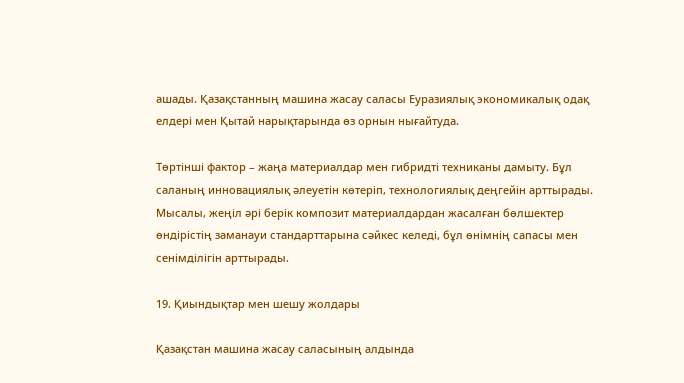ашады. Қазақстанның машина жасау саласы Еуразиялық экономикалық одақ елдері мен Қытай нарықтарында өз орнын нығайтуда.

Төртінші фактор – жаңа материалдар мен гибридті техниканы дамыту. Бұл саланың инновациялық әлеуетін көтеріп, технологиялық деңгейін арттырады. Мысалы, жеңіл әрі берік композит материалдардан жасалған бөлшектер өндірістің заманауи стандарттарына сәйкес келеді, бұл өнімнің сапасы мен сенімділігін арттырады.

19. Қиындықтар мен шешу жолдары

Қазақстан машина жасау саласының алдында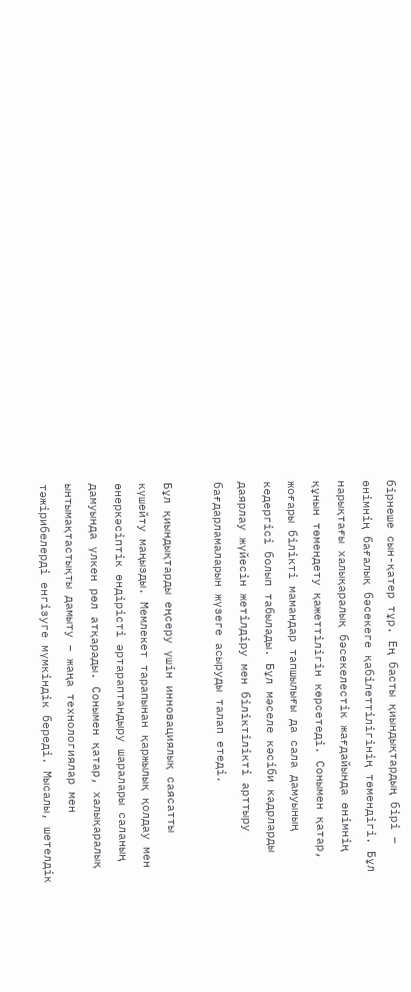бірнеше сын-қатер тұр. Ең басты қиындықтардың бірі – өнімнің бағалық бәсекеге қабілеттілігінің төмендігі. Бұл нарықтағы халықаралық бәсекелестік жағдайында өнімнің құнын төмендету қажеттілігін көрсетеді. Сонымен қатар, жоғары білікті мамандар тапшылығы да сала дамуының кедергісі болып табылады. Бұл мәселе кәсіби кадрларды даярлау жүйесін жетілдіру мен біліктілікті арттыру бағдарламаларын жүзеге асыруды талап етеді.

Бұл қиындықтарды еңсеру үшін инновациялық саясатты күшейту маңызды. Мемлекет тарапынан қаржылық қолдау мен өнеркәсіптік өндірісті әртараптандыру шаралары саланың дамуында үлкен рөл атқарады. Сонымен қатар, халықаралық ынтымақтастықты дамыту – жаңа технологиялар мен тәжірибелерді енгізуге мүмкіндік береді. Мысалы, шетелдік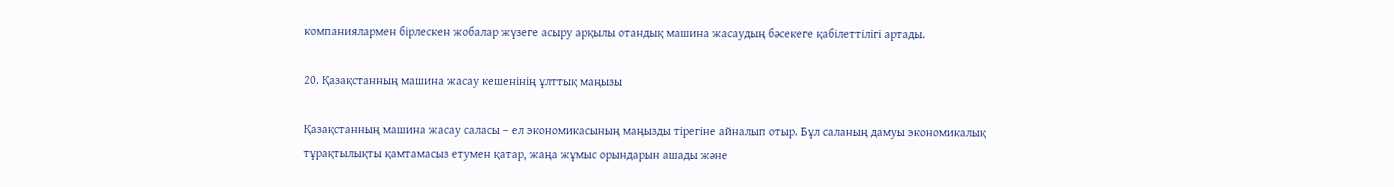компаниялармен бірлескен жобалар жүзеге асыру арқылы отандық машина жасаудың бәсекеге қабілеттілігі артады.

20. Қазақстанның машина жасау кешенінің ұлттық маңызы

Қазақстанның машина жасау саласы – ел экономикасының маңызды тірегіне айналып отыр. Бұл саланың дамуы экономикалық тұрақтылықты қамтамасыз етумен қатар, жаңа жұмыс орындарын ашады және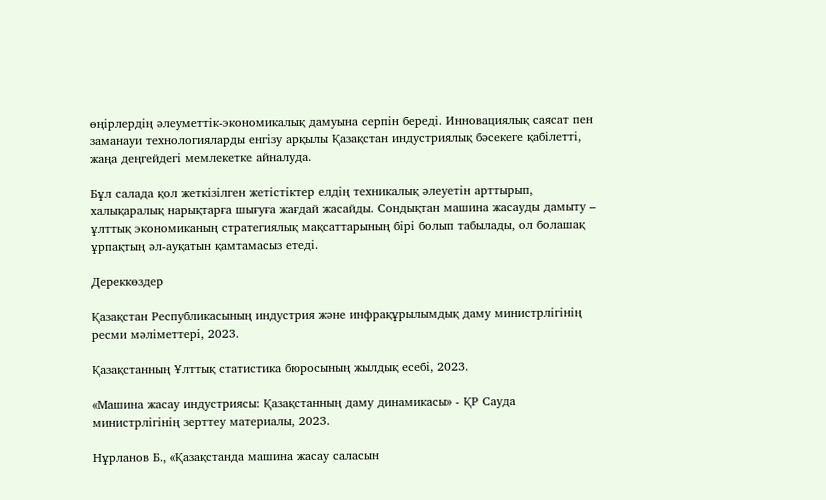өңірлердің әлеуметтік-экономикалық дамуына серпін береді. Инновациялық саясат пен заманауи технологияларды енгізу арқылы Қазақстан индустриялық бәсекеге қабілетті, жаңа деңгейдегі мемлекетке айналуда.

Бұл салада қол жеткізілген жетістіктер елдің техникалық әлеуетін арттырып, халықаралық нарықтарға шығуға жағдай жасайды. Сондықтан машина жасауды дамыту – ұлттық экономиканың стратегиялық мақсаттарының бірі болып табылады, ол болашақ ұрпақтың әл-ауқатын қамтамасыз етеді.

Дереккөздер

Қазақстан Республикасының индустрия және инфрақұрылымдық даму министрлігінің ресми мәліметтері, 2023.

Қазақстанның Ұлттық статистика бюросының жылдық есебі, 2023.

«Машина жасау индустриясы: Қазақстанның даму динамикасы» - ҚР Сауда министрлігінің зерттеу материалы, 2023.

Нұрланов Б., «Қазақстанда машина жасау саласын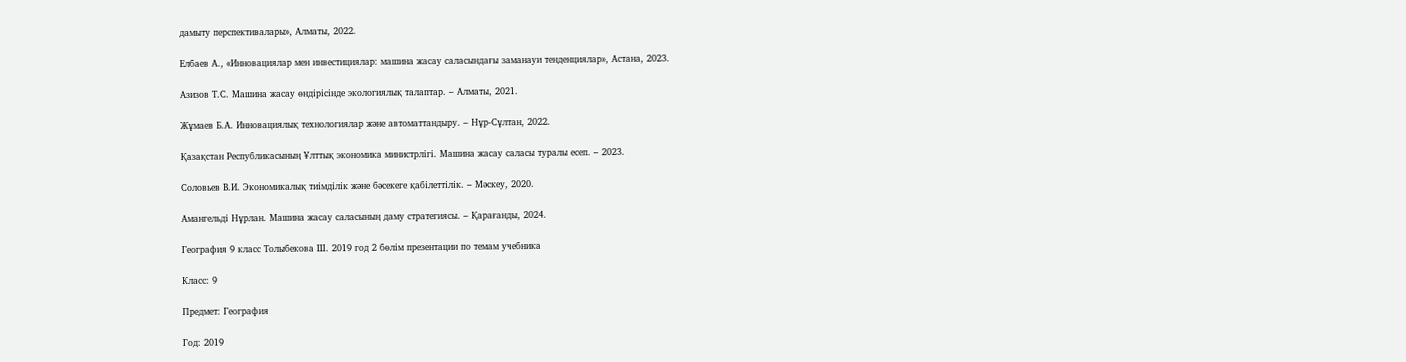дамыту перспективалары», Алматы, 2022.

Елбаев А., «Инновациялар мен инвестициялар: машина жасау саласындағы заманауи тенденциялар», Астана, 2023.

Азизов Т.С. Машина жасау өндірісінде экологиялық талаптар. – Алматы, 2021.

Жұмаев Б.А. Инновациялық технологиялар және автоматтандыру. – Нұр-Сұлтан, 2022.

Қазақстан Республикасының Ұлттық экономика министрлігі. Машина жасау саласы туралы есеп. – 2023.

Соловьев В.И. Экономикалық тиімділік және бәсекеге қабілеттілік. – Мәскеу, 2020.

Амангельді Нұрлан. Машина жасау саласының даму стратегиясы. – Қарағанды, 2024.

География 9 класс Толыбекова Ш. 2019 год 2 бөлім презентации по темам учебника

Класс: 9

Предмет: География

Год: 2019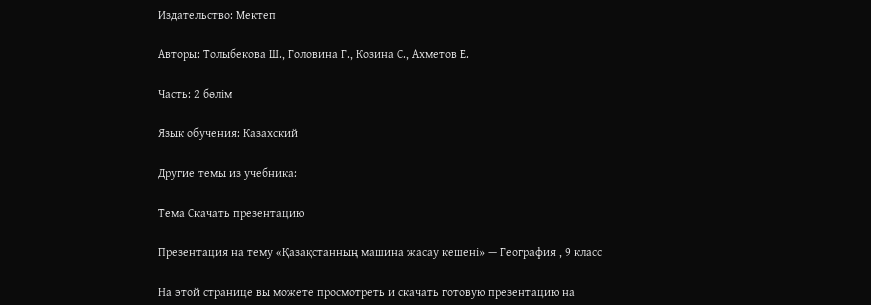Издательство: Мектеп

Авторы: Толыбекова Ш., Головина Г., Козина С., Ахметов Е.

Часть: 2 бөлім

Язык обучения: Казахский

Другие темы из учебника:

Тема Скачать презентацию

Презентация на тему «Қазақстанның машина жасау кешені» — География , 9 класс

На этой странице вы можете просмотреть и скачать готовую презентацию на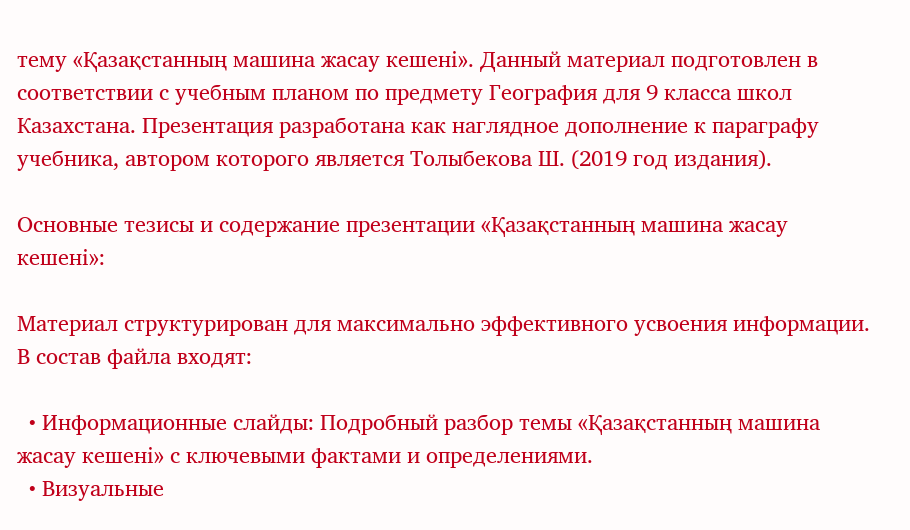тему «Қазақстанның машина жасау кешені». Данный материал подготовлен в соответствии с учебным планом по предмету География для 9 класса школ Казахстана. Презентация разработана как наглядное дополнение к параграфу учебника, автором которого является Толыбекова Ш. (2019 год издания).

Основные тезисы и содержание презентации «Қазақстанның машина жасау кешені»:

Материал структурирован для максимально эффективного усвоения информации. В состав файла входят:

  • Информационные слайды: Подробный разбор темы «Қазақстанның машина жасау кешені» с ключевыми фактами и определениями.
  • Визуальные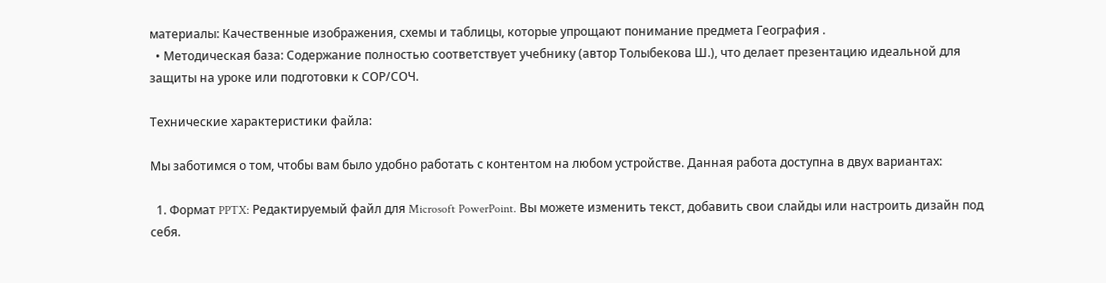материалы: Качественные изображения, схемы и таблицы, которые упрощают понимание предмета География .
  • Методическая база: Содержание полностью соответствует учебнику (автор Толыбекова Ш.), что делает презентацию идеальной для защиты на уроке или подготовки к СОР/СОЧ.

Технические характеристики файла:

Мы заботимся о том, чтобы вам было удобно работать с контентом на любом устройстве. Данная работа доступна в двух вариантах:

  1. Формат PPTX: Редактируемый файл для Microsoft PowerPoint. Вы можете изменить текст, добавить свои слайды или настроить дизайн под себя.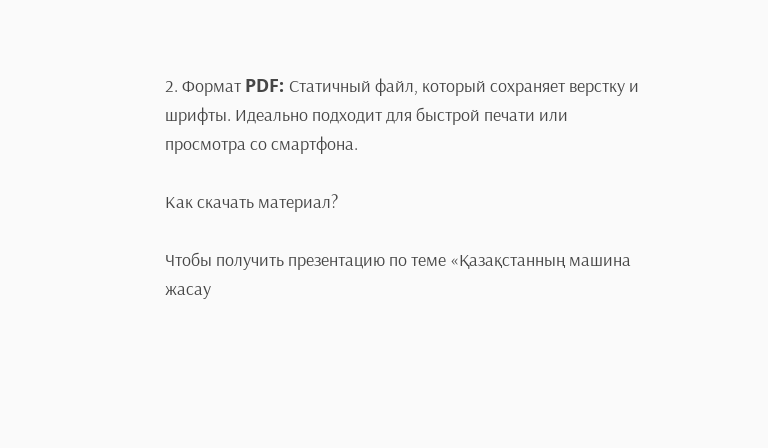2. Формат PDF: Статичный файл, который сохраняет верстку и шрифты. Идеально подходит для быстрой печати или просмотра со смартфона.

Как скачать материал?

Чтобы получить презентацию по теме «Қазақстанның машина жасау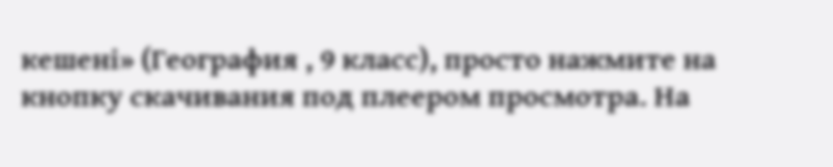кешені» (География , 9 класс), просто нажмите на кнопку скачивания под плеером просмотра. На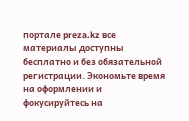портале preza.kz все материалы доступны бесплатно и без обязательной регистрации. Экономьте время на оформлении и фокусируйтесь на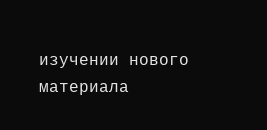изучении нового материала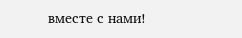вместе с нами!